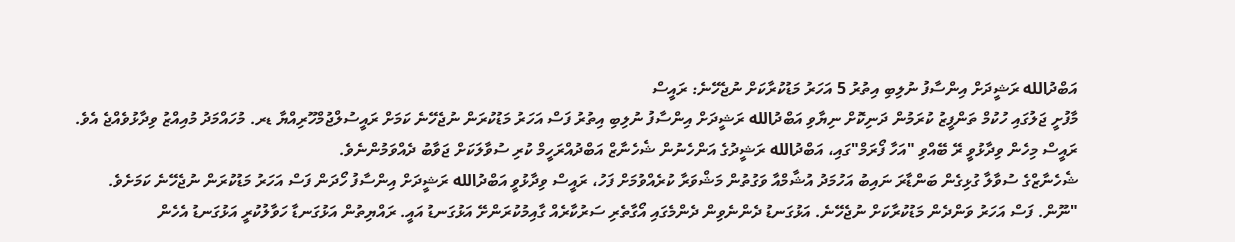އަބްދުالله ރަޝީދަށް އިންސާފު ނުލިބި އިތުރު 5 އަހަރު މަޑުކުރާކަށް ނުޖެހޭނެ: ރައީސް
މާފުށީ ޖަލުގައި ހުކުމް ތަންފީޒު ކުރަމުން ދަނިކޮށް ނިޔާވި އަބްދުالله ރަޝީދަށް އިންސާފު ނުލިބި އިތުރު ފަސް އަހަރު މަޑުކުރަން ނުޖެހޭނެ ކަމަށް ރައީސުލްޖުމްހޫރިއްޔާ ޑރ. މުހައްމަދު މުއިއްޒު ވިދާޅުވެއްޖެ އެވެ.
ރައީސް މިހެން ވިދާޅުވީ ރޭ ބޭއްވި "އަހާ ފޯރަމް"ގައި، އަބްދުالله ރަޝީދުގެ އަންހެނުން ޝެހެނާޒް އަބްދުއްރަހީމް ކުރި ސުވާލަކަށް ޖަވާބު ދެއްވަމުންނެވެ.
ޝެހެނާޒްގެ ސުވާލާ ގުޅިގެން ބަންޑާރަ ނައިބު އަހުމަދު އުޝާމްއާ ވަގުތުން މަޝްވަރާ ކުރެއްވުމަށް ފަހު، ރައީސް ވިދާޅުވީ އަބްދުالله ރަޝީދަށް އިންސާފު ހޯދަން ފަސް އަހަރު މަޑުކުރަން ނުޖެހޭނެ ކަމަށެވެ.
"ނޫން. ފަސް އަހަރު ވަންދެން މަޑުކުރާކަށް ނުޖެހޭނެ. އަޅުގަނޑު ދެންނެވިން ދެންމެގައި އޯގާތެރި ސަރުކާރެއް ގާއިމުކުރަންށޭ އަޅުގަނޑު އައީ. ރައްޔިތުން އަޅުގަނޑާ ހަވާލުކުރީ އަޅުގަނޑު އެހެން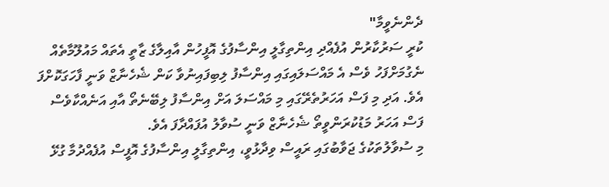ދެންނެވީމާ"
ކުރީ ސަރުކާރުން އުފެއްދި އިންތިގާލީ އިންސާފުގެ އޮފީހުން އާއިލާގެ ޒާތީ އެތައް މައުލޫމާތެއް ނެގުމަށްފަހު ވެސް އެ މައްސަލައިގައި އިންސާފު ލިބިފައިނުވާ ކަން ޝެހެނާޒް ވަނީ ފާހަގަކޮށްފަ އެވެ. އަދި މި ފަސް އަހަރުތެރޭގައި މި މައްސަލަ އަށް އިންސާފު ލިބޭނެތޯ އާއި އަނެއްކާވެސް ފަސް އަހަރު މަޑުކުރަންވީތޯ ޝެހެނާޒް ވަނީ ސުވާލު އުފައްދާފަ އެވެ.
މި ސުވާލުތަކުގެ ޖަވާބުގައި ރައީސް ވިދާޅުވީ، އިންތިގާލީ އިންސާފުގެ އޮފީސް އުފެއްދުމާ ގުޅޭ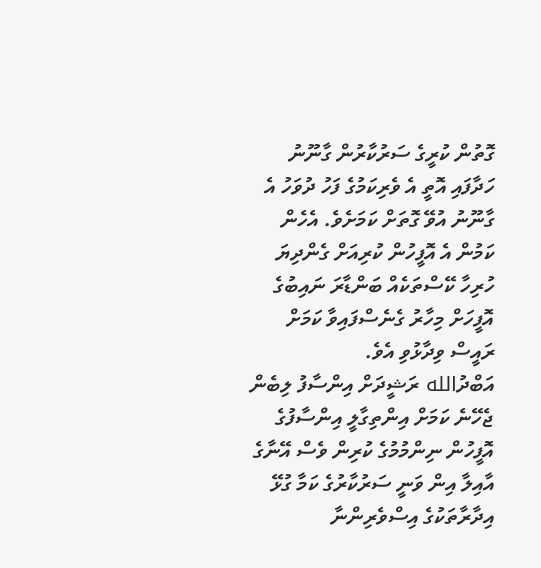ގޮތުން ކުރީގެ ސަރުކާރުން ގާނޫނު ހަދާފައި އޮތީ އެ ވެރިކަމުގެ ފަހު ދުވަހު އެ ގާނޫނު އުވޭ ގޮތަށް ކަމަށެވެ. އެހެން ކަމުން އެ އޮފީހުން ކުރިއަށް ގެންދިޔަ ހުރިހާ ކޭސްތަކެއް ބަންޑާރަ ނައިބުގެ އޮފީހަށް މިހާރު ގެނެސްފައިވާ ކަމަށް ރައީސް ވިދާޅުވި އެވެ.
އަބްދުالله ރަޝީދަށް އިންސާފު ލިބެން ޖެހޭނެ ކަމަށް އިންތިގާލީ އިންސާފުގެ އޮފީހުން ނިންމުމުގެ ކުރިން ވެސް އޭނާގެ އާއިލާ އިން ވަނީ ސަރުކާރުގެ ކަމާ ގުޅޭ އިދާރާތަކުގެ އިސްވެރިންނާ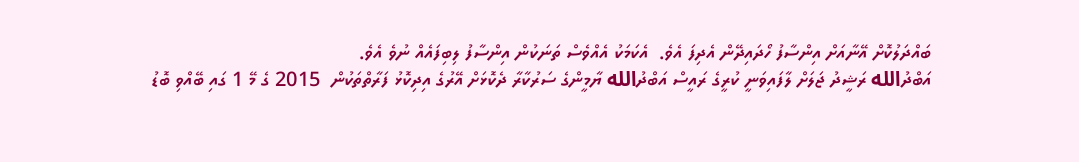ބައްދަލުކޮށް އޭނާއަށް އިންސާފު ހޯދައިދޭން އެދިފަ އެވެ.  އެކަމަކު އެއްވެސް ތަނަކުން އިންސާފު ލިބިފައެއް ނުވެ އެވެ.
އަބްދުالله ރަޝީދު ޖަލަށް ލާފައިވަނީ ކުރީގެ ރައީސް އަބްދުالله ޔާމީންގެ ސަރުކާރާ ދެކޮޅަށް އޭރުގެ އިދިކޮޅު ފަރާތްތަކުން  2015 ގެ މޭ 1 ގައި ބޭއްވި ބޮޑު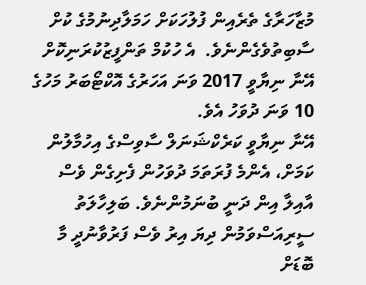މުޒާހަރާގެ ތެރެއިން ފުލުހަކަށް ހަމަލާދިނުމުގެ ކުށް ސާބިތުވެގެންނެވެ.  އެ ހުކުމް ތަންފީޒުކުރަނިކޮށް އޭނާ ނިޔާވީ 2017 ވަނަ އަހަރުގެ އޮކްޓޯބަރު މަހުގެ 10 ވަނަ ދުވަހު އެވެ.
އޭނާ ނިޔާވީ ކަރެކްޝަނަލް ސާވިސްގެ އިހުމާލުން ކަމަށް، އެންމެ ފުރަތަމަ ދުވަހުން ފެށިގެން ވެސް އާއިލާ އިން ދަނީ ބުނަމުންނެވެ. ބަލިހާލަތު ސީރިއަސްވަމުން ދިޔަ އިރު ވެސް ފަރުވާނުދީ މާ ބޮޑަށް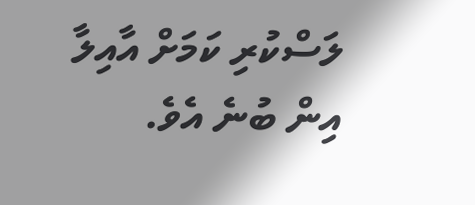ލަސްކުރި ކަމަށް އާއިލާ އިން ބުނެ އެވެ.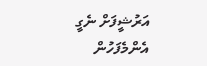އަރުޝީފަށް ނެގީ
އެންމެފަހުން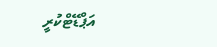އަޕްޑޭޓްކުރީ